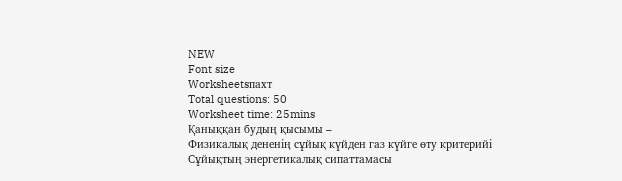NEW
Font size
Worksheetsпахт
Total questions: 50
Worksheet time: 25mins
Қаныққан будың қысымы –
Физикалық дененің сұйық күйден газ күйге өту критерийі
Сұйықтың энергетикалық сипаттамасы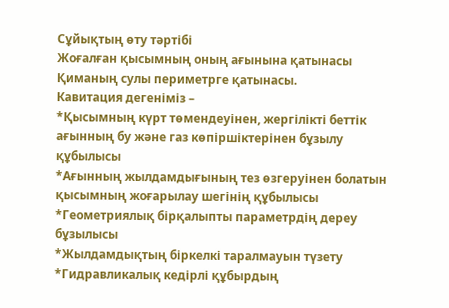Сұйықтың өту тәртібі
Жоғалған қысымның оның ағынына қатынасы
Қиманың сулы периметрге қатынасы.
Кавитация дегеніміз –
*Қысымның күрт төмендеуінен, жергілікті беттік ағынның бу және газ көпіршіктерінен бұзылу құбылысы
*Ағынның жылдамдығының тез өзгеруінен болатын қысымның жоғарылау шегінің құбылысы
*Геометриялық бірқалыпты параметрдің дереу бұзылысы
*Жылдамдықтың біркелкі таралмауын түзету
*Гидравликалық кедірлі құбырдың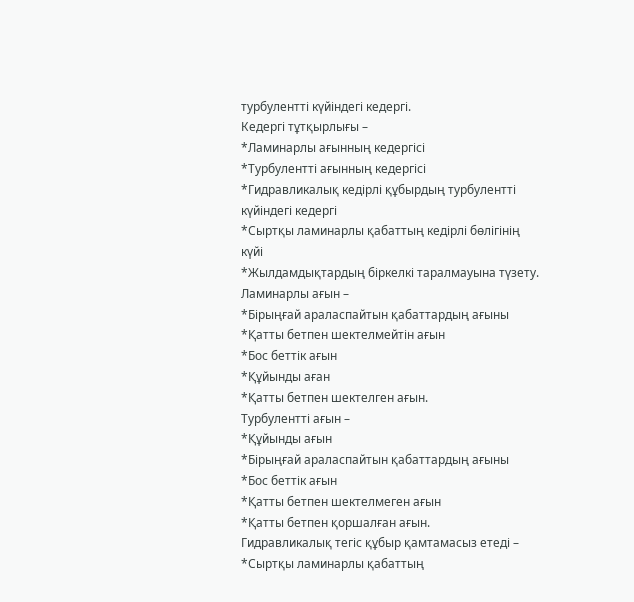турбулентті күйіндегі кедергі.
Кедергі тұтқырлығы –
*Ламинарлы ағынның кедергісі
*Турбулентті ағынның кедергісі
*Гидравликалық кедірлі құбырдың турбулентті күйіндегі кедергі
*Сыртқы ламинарлы қабаттың кедірлі бөлігінің күйі
*Жылдамдықтардың біркелкі таралмауына түзету.
Ламинарлы ағын –
*Бірыңғай араласпайтын қабаттардың ағыны
*Қатты бетпен шектелмейтін ағын
*Бос беттік ағын
*Құйынды аған
*Қатты бетпен шектелген ағын.
Турбулентті ағын –
*Құйынды ағын
*Бірыңғай араласпайтын қабаттардың ағыны
*Бос беттік ағын
*Қатты бетпен шектелмеген ағын
*Қатты бетпен қоршалған ағын.
Гидравликалық тегіс құбыр қамтамасыз етеді –
*Сыртқы ламинарлы қабаттың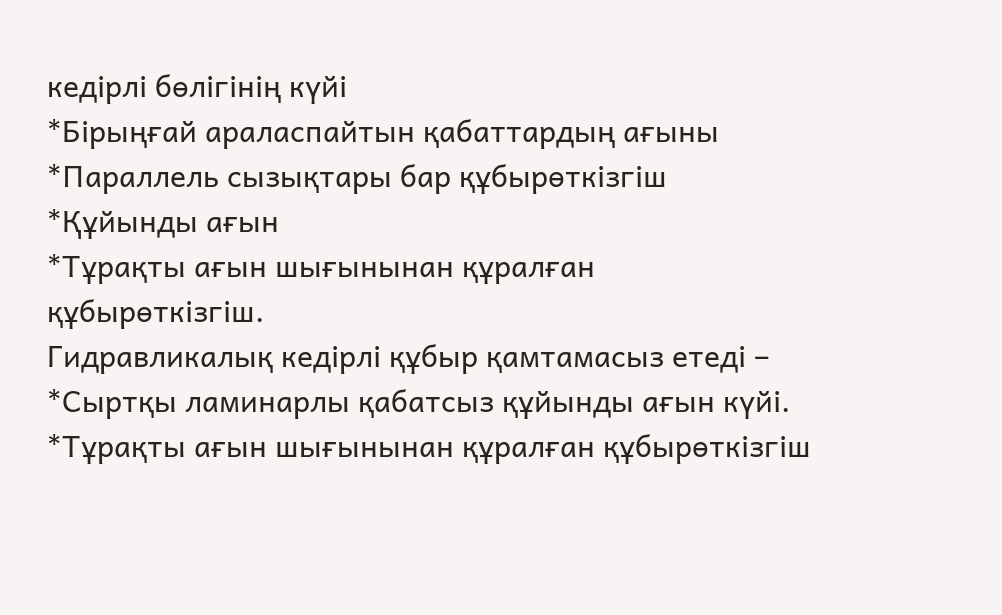кедірлі бөлігінің күйі
*Бірыңғай араласпайтын қабаттардың ағыны
*Параллель сызықтары бар құбырөткізгіш
*Құйынды ағын
*Тұрақты ағын шығынынан құралған құбырөткізгіш.
Гидравликалық кедірлі құбыр қамтамасыз етеді –
*Сыртқы ламинарлы қабатсыз құйынды ағын күйі.
*Тұрақты ағын шығынынан құралған құбырөткізгіш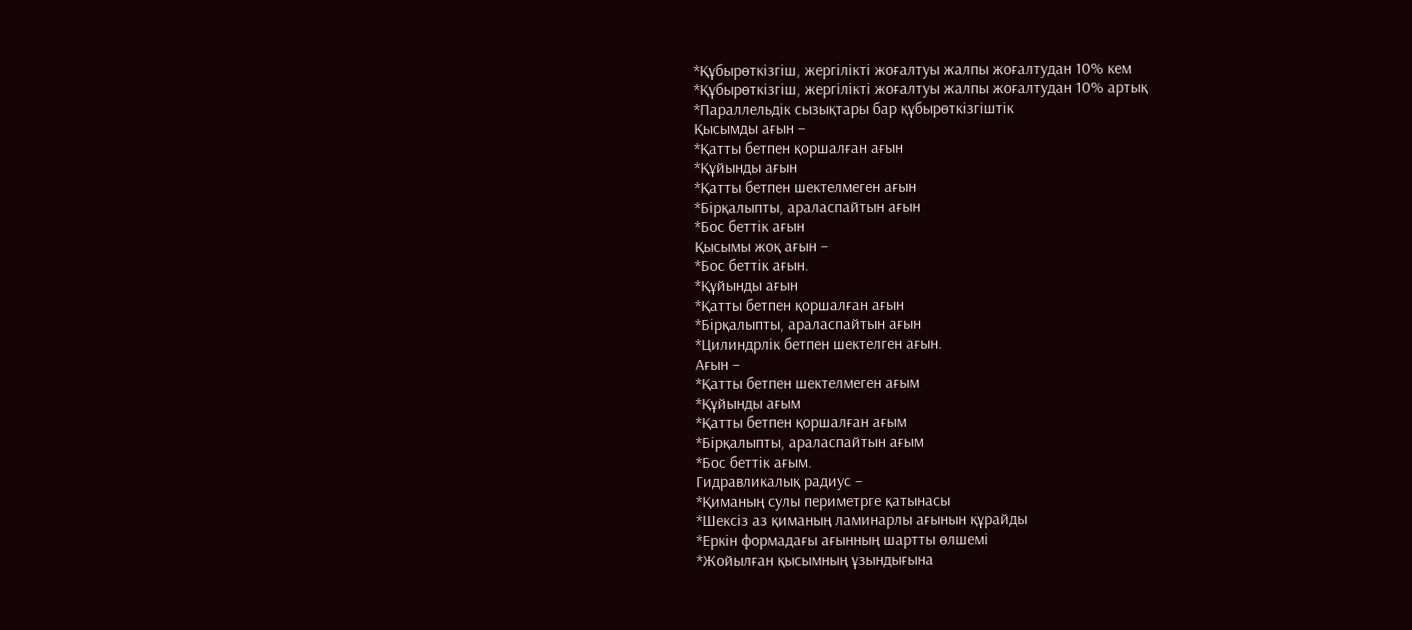*Құбырөткізгіш, жергілікті жоғалтуы жалпы жоғалтудан 10% кем
*Құбырөткізгіш, жергілікті жоғалтуы жалпы жоғалтудан 10% артық
*Параллельдік сызықтары бар құбырөткізгіштік
Қысымды ағын –
*Қатты бетпен қоршалған ағын
*Құйынды ағын
*Қатты бетпен шектелмеген ағын
*Бірқалыпты, араласпайтын ағын
*Бос беттік ағын
Қысымы жоқ ағын –
*Бос беттік ағын.
*Құйынды ағын
*Қатты бетпен қоршалған ағын
*Бірқалыпты, араласпайтын ағын
*Цилиндрлік бетпен шектелген ағын.
Ағын –
*Қатты бетпен шектелмеген ағым
*Құйынды ағым
*Қатты бетпен қоршалған ағым
*Бірқалыпты, араласпайтын ағым
*Бос беттік ағым.
Гидравликалық радиус –
*Қиманың сулы периметрге қатынасы
*Шексіз аз қиманың ламинарлы ағынын құрайды
*Еркін формадағы ағынның шартты өлшемі
*Жойылған қысымның ұзындығына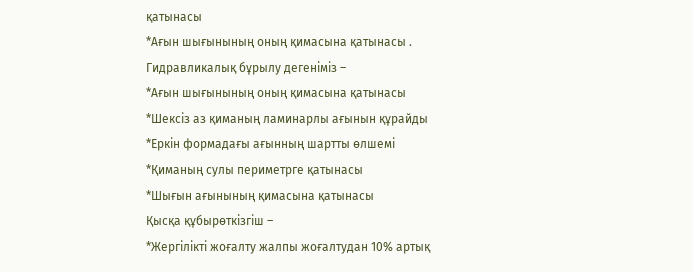қатынасы
*Ағын шығынының оның қимасына қатынасы .
Гидравликалық бұрылу дегеніміз –
*Ағын шығынының оның қимасына қатынасы
*Шексіз аз қиманың ламинарлы ағынын құрайды
*Еркін формадағы ағынның шартты өлшемі
*Қиманың сулы периметрге қатынасы
*Шығын ағынының қимасына қатынасы
Қысқа құбырөткізгіш –
*Жергілікті жоғалту жалпы жоғалтудан 10% артық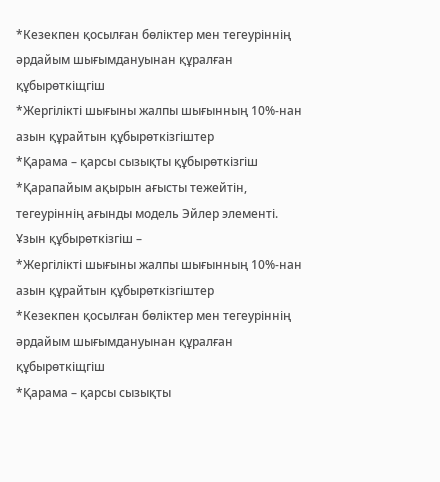*Кезекпен қосылған бөліктер мен тегеуріннің әрдайым шығымдануынан құралған құбырөткіщгіш
*Жергілікті шығыны жалпы шығынның 10%-нан азын құрайтын құбырөткізгіштер
*Қарама – қарсы сызықты құбырөткізгіш
*Қарапайым ақырын ағысты тежейтін, тегеуріннің ағынды модель Эйлер элементі.
Ұзын құбырөткізгіш –
*Жергілікті шығыны жалпы шығынның 10%-нан азын құрайтын құбырөткізгіштер
*Кезекпен қосылған бөліктер мен тегеуріннің әрдайым шығымдануынан құралған құбырөткіщгіш
*Қарама – қарсы сызықты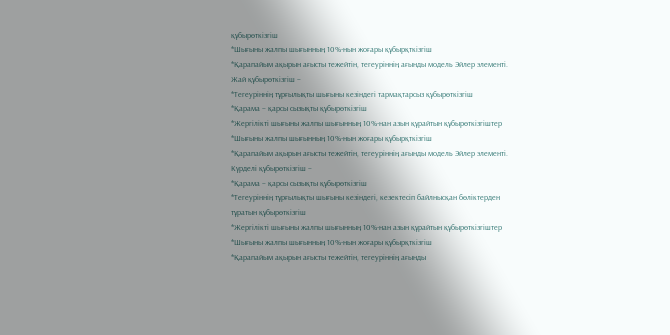құбырөткізгіш
*Шығыны жалпы шығынның 10%-нын жоғары құбырқткізгіш
*Қарапайым ақырын ағысты тежейтін, тегеуріннің ағынды модель Эйлер элементі.
Жай құбырөткізгіш –
*Тегеуріннің тұрғылықты шығыны кезіндегі тармақтарсыз құбырөткізгіш
*Қарама – қарсы сызықты құбырөткізгіш
*Жергілікті шығыны жалпы шығынның 10%-нан азын құрайтын құбырөткізгіштер
*Шығыны жалпы шығынның 10%-нын жоғары құбырқткізгіш
*Қарапайым ақырын ағысты тежейтін, тегеуріннің ағынды модель Эйлер элементі.
Күрделі құбырөткізгіш –
*Қарама – қарсы сызықты құбырөткізгіш
*Тегеуріннің тұрғылықты шығыны кезіндегі, кезектесіп байлнысқан бөліктерден тұратын құбырөткізгіш
*Жергілікті шығыны жалпы шығынның 10%-нан азын құрайтын құбырөткізгіштер
*Шығыны жалпы шығынның 10%-нын жоғары құбырқткізгіш
*Қарапайым ақырын ағысты тежейтін, тегеуріннің ағынды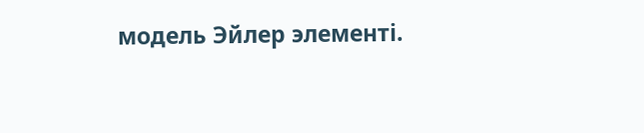модель Эйлер элементі.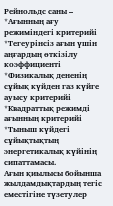Рейнольдс саны –
*Ағынның ағу режиміндегі критерийі
*Тегеурінсіз ағын үшін аңғардың өткізілу коэффициенті
*Физикалық дененің сұйық күйден газ күйге ауысу критерийі
*Квадраттық режимді ағынның критерийі
*Тыныш күйдегі сұйықтықтың энергетикалық күйінің сипаттамасы.
Ағын қиылысы бойынша жылдамдықтардың тегіс еместігіне түзетулер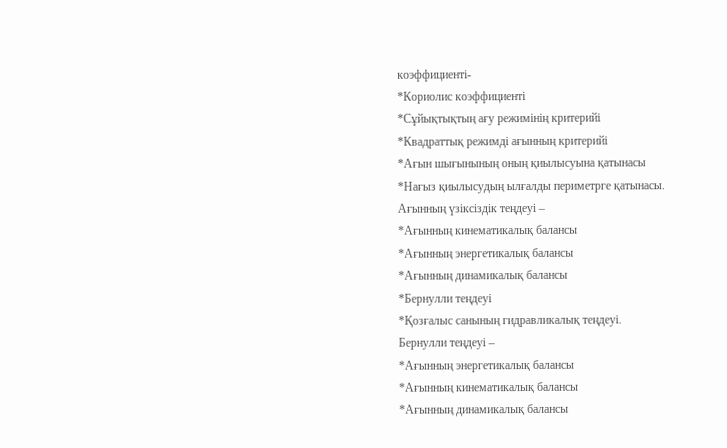коэффициенті-
*Кориолис коэффициенті
*Сұйықтықтың ағу режимінің критерийі
*Квадраттық режимді ағынның критерийі
*Ағын шығынының оның қиылысуына қатынасы
*Нағыз қиылысудың ылғалды периметрге қатынасы.
Ағынның үзіксіздік теңдеуі –
*Ағынның кинематикалық балансы
*Ағынның энергетикалық балансы
*Ағынның динамикалық балансы
*Бернулли теңдеуі
*Қозғалыс санының гидравликалық теңдеуі.
Бернулли теңдеуі –
*Ағынның энергетикалық балансы
*Ағынның кинематикалық балансы
*Ағынның динамикалық балансы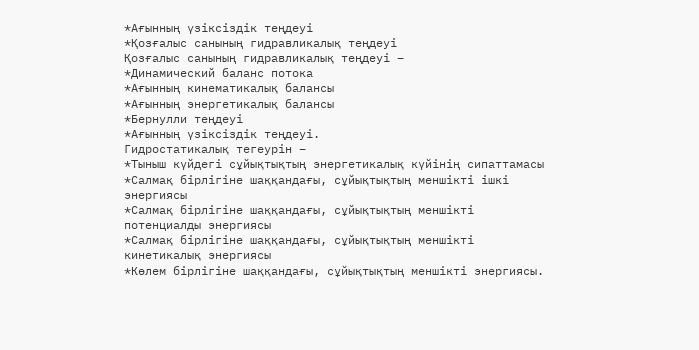*Ағынның үзіксіздік теңдеуі
*Қозғалыс санының гидравликалық теңдеуі
Қозғалыс санының гидравликалық теңдеуі –
*Динамический баланс потока
*Ағынның кинематикалық балансы
*Ағынның энергетикалық балансы
*Бернулли теңдеуі
*Ағынның үзіксіздік теңдеуі.
Гидростатикалық тегеурін –
*Тыныш күйдегі сұйықтықтың энергетикалық күйінің сипаттамасы
*Салмақ бірлігіне шаққандағы, сұйықтықтың меншікті ішкі энергиясы
*Салмақ бірлігіне шаққандағы, сұйықтықтың меншікті потенциалды энергиясы
*Салмақ бірлігіне шаққандағы, сұйықтықтың меншікті кинетикалық энергиясы
*Көлем бірлігіне шаққандағы, сұйықтықтың меншікті энергиясы.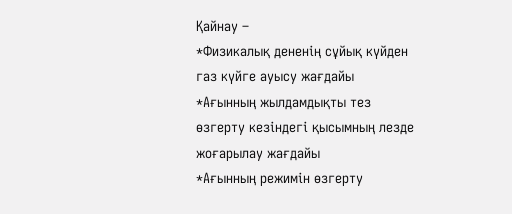Қайнау –
*Физикалық дененің сұйық күйден газ күйге ауысу жағдайы
*Ағынның жылдамдықты тез өзгерту кезіндегі қысымның лезде жоғарылау жағдайы
*Ағынның режимін өзгерту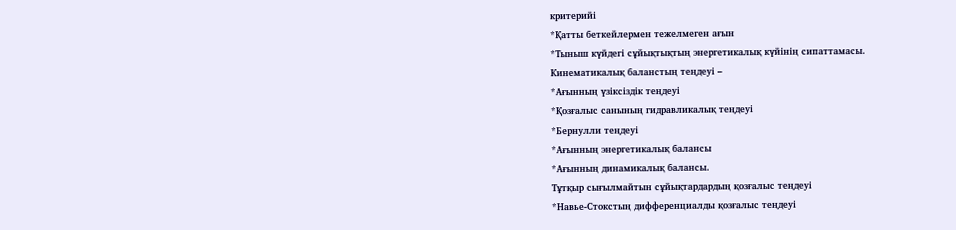критерийі
*Қатты беткейлермен тежелмеген ағын
*Тыныш күйдегі сұйықтықтың энергетикалық күйінің сипаттамасы.
Кинематикалық баланстың теңдеуі –
*Ағынның үзіксіздік теңдеуі
*Қозғалыс санының гидравликалық теңдеуі
*Бернулли теңдеуі
*Ағынның энергетикалық балансы
*Ағынның динамикалық балансы.
Тұтқыр сығылмайтын сұйықтардардың қозғалыс теңдеуі
*Навье-Стокстың дифференциалды қозғалыс теңдеуі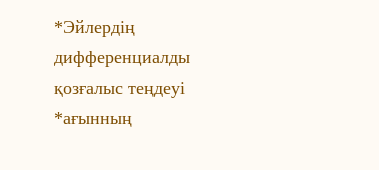*Эйлердің дифференциалды қозғалыс теңдеуі
*ағынның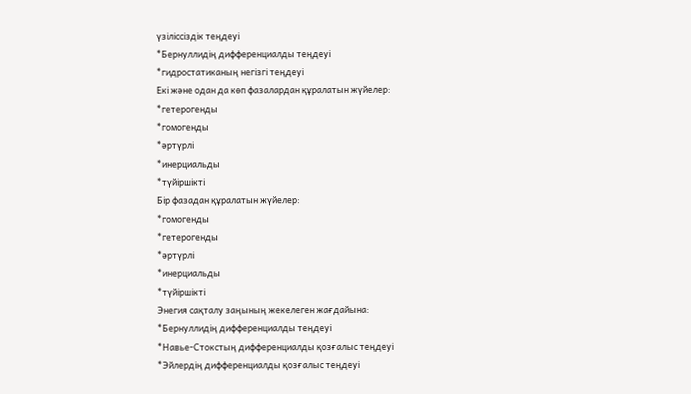үзіліссіздік теңдеуі
*Бернуллидің дифференциалды теңдеуі
*гидростатиканың негізгі теңдеуі
Екі және одан да көп фазалардан құралатын жүйелер:
*гетерогенды
*гомогенды
*әртүрлі
*инерциальды
*түйіршікті
Бір фазадан құралатын жүйелер:
*гомогенды
*гетерогенды
*әртүрлі
*инерциальды
*түйіршікті
Энегия сақталу заңының жекелеген жағдайына:
*Бернуллидің дифференциалды теңдеуі
*Навье-Стокстың дифференциалды қозғалыс теңдеуі
*Эйлердің дифференциалды қозғалыс теңдеуі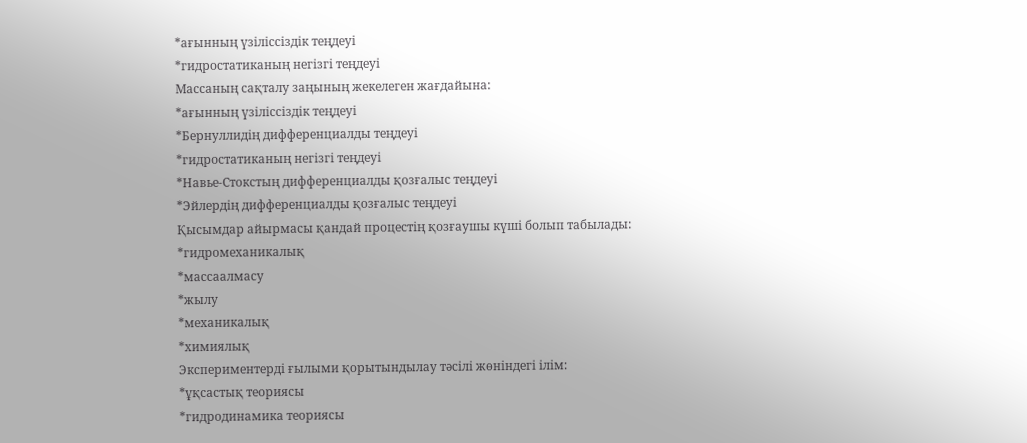*ағынның үзіліссіздік теңдеуі
*гидростатиканың негізгі теңдеуі
Массаның сақталу заңының жекелеген жағдайына:
*ағынның үзіліссіздік теңдеуі
*Бернуллидің дифференциалды теңдеуі
*гидростатиканың негізгі теңдеуі
*Навье-Стокстың дифференциалды қозғалыс теңдеуі
*Эйлердің дифференциалды қозғалыс теңдеуі
Қысымдар айырмасы қандай процестің қозғаушы күші болып табылады:
*гидромеханикалық
*массаалмасу
*жылу
*механикалық
*химиялық
Экспериментерді ғылыми қорытындылау тәсілі жөніндегі ілім:
*ұқсастық теориясы
*гидродинамика теориясы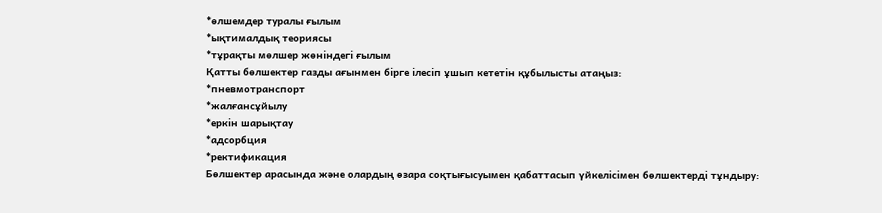*өлшемдер туралы ғылым
*ықтималдық теориясы
*тұрақты мөлшер жөніндегі ғылым
Қатты бөлшектер газды ағынмен бірге ілесіп ұшып кететін құбылысты атаңыз:
*пневмотранспорт
*жалғансұйылу
*еркін шарықтау
*адсорбция
*ректификация
Бөлшектер арасында және олардың өзара соқтығысуымен қабаттасып үйкелісімен бөлшектерді тұндыру: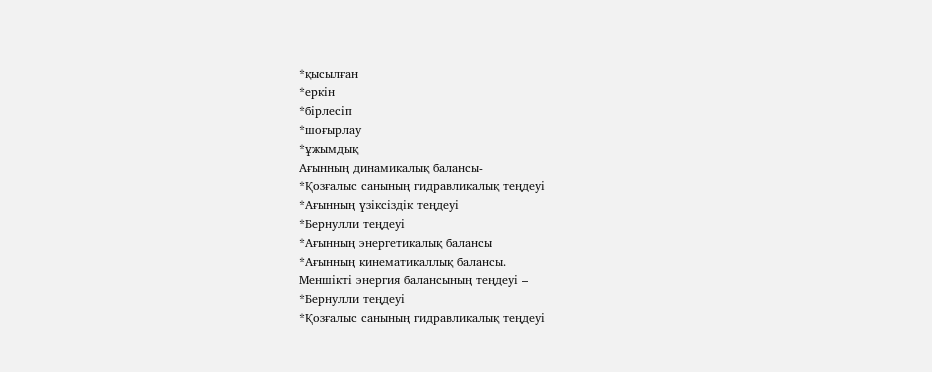*қысылған
*еркін
*бірлесіп
*шоғырлау
*ұжымдық
Ағынның динамикалық балансы-
*Қозғалыс санының гидравликалық теңдеуі
*Ағынның үзіксіздік теңдеуі
*Бернулли теңдеуі
*Ағынның энергетикалық балансы
*Ағынның кинематикаллық балансы.
Меншікті энергия балансының теңдеуі –
*Бернулли теңдеуі
*Қозғалыс санының гидравликалық теңдеуі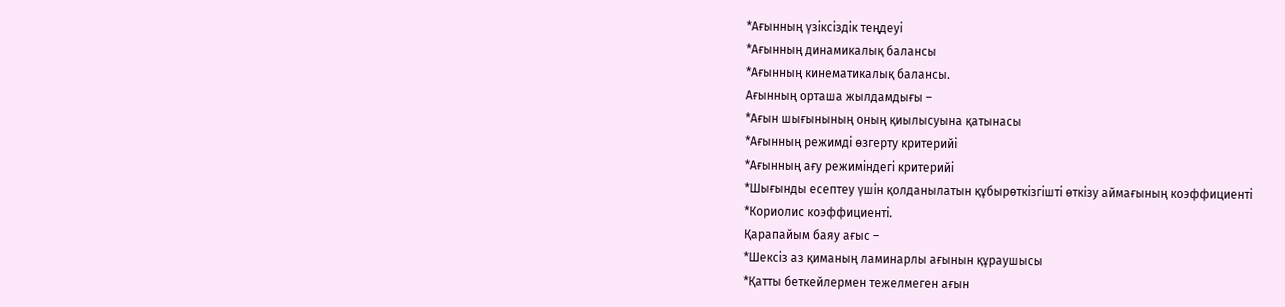*Ағынның үзіксіздік теңдеуі
*Ағынның динамикалық балансы
*Ағынның кинематикалық балансы.
Ағынның орташа жылдамдығы –
*Ағын шығынының оның қиылысуына қатынасы
*Ағынның режимді өзгерту критерийі
*Ағынның ағу режиміндегі критерийі
*Шығынды есептеу үшін қолданылатын құбырөткізгішті өткізу аймағының коэффициенті
*Кориолис коэффициенті.
Қарапайым баяу ағыс –
*Шексіз аз қиманың ламинарлы ағынын құраушысы
*Қатты беткейлермен тежелмеген ағын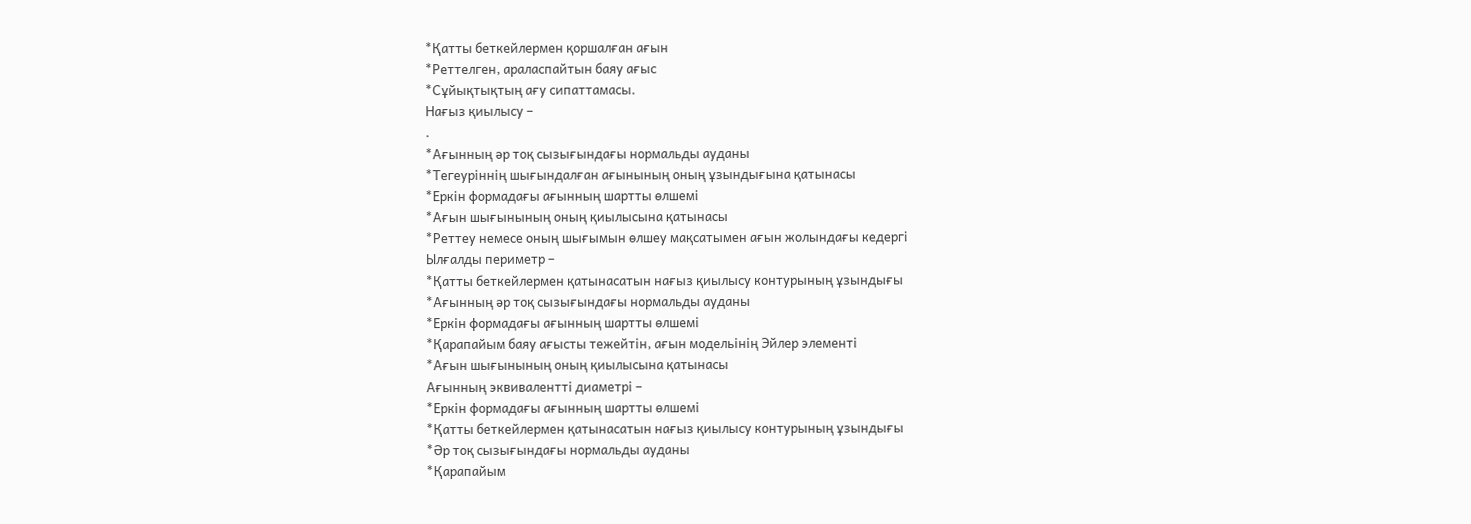*Қатты беткейлермен қоршалған ағын
*Реттелген, араласпайтын баяу ағыс
*Сұйықтықтың ағу сипаттамасы.
Нағыз қиылысу –
.
*Ағынның әр тоқ сызығындағы нормальды ауданы
*Тегеуріннің шығындалған ағынының оның ұзындығына қатынасы
*Еркін формадағы ағынның шартты өлшемі
*Ағын шығынының оның қиылысына қатынасы
*Реттеу немесе оның шығымын өлшеу мақсатымен ағын жолындағы кедергі
Ылғалды периметр –
*Қатты беткейлермен қатынасатын нағыз қиылысу контурының ұзындығы
*Ағынның әр тоқ сызығындағы нормальды ауданы
*Еркін формадағы ағынның шартты өлшемі
*Қарапайым баяу ағысты тежейтін, ағын модельінің Эйлер элементі
*Ағын шығынының оның қиылысына қатынасы
Ағынның эквивалентті диаметрі –
*Еркін формадағы ағынның шартты өлшемі
*Қатты беткейлермен қатынасатын нағыз қиылысу контурының ұзындығы
*Әр тоқ сызығындағы нормальды ауданы
*Қарапайым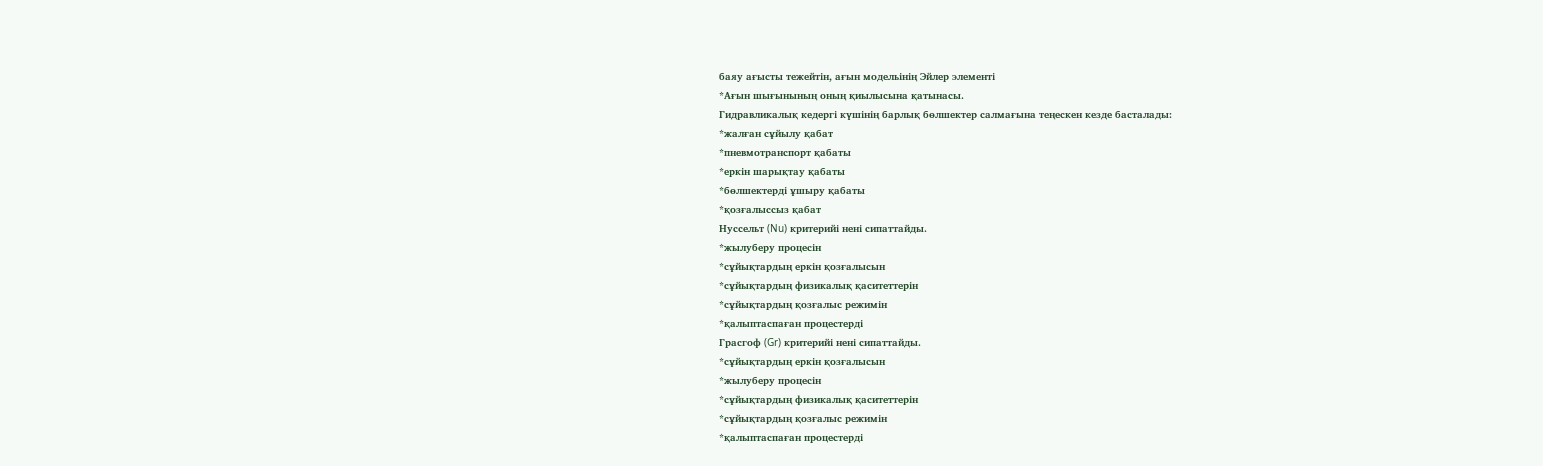баяу ағысты тежейтін, ағын модельінің Эйлер элементі
*Ағын шығынының оның қиылысына қатынасы.
Гидравликалық кедергі күшінің барлық бөлшектер салмағына теңескен кезде басталады:
*жалған сұйылу қабат
*пневмотранспорт қабаты
*еркін шарықтау қабаты
*бөлшектерді ұшыру қабаты
*қозғалыссыз қабат
Нуссельт (Nu) критерийі нені сипаттайды.
*жылуберу процесін
*сұйықтардың еркін қозғалысын
*сұйықтардың физикалық қаситеттерін
*сұйықтардың қозғалыс режимін
*қалыптаспаған процестерді
Грасгоф (Gr) критерийі нені сипаттайды.
*сұйықтардың еркін қозғалысын
*жылуберу процесін
*сұйықтардың физикалық қаситеттерін
*сұйықтардың қозғалыс режимін
*қалыптаспаған процестерді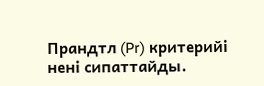Прандтл (Pr) критерийі нені сипаттайды.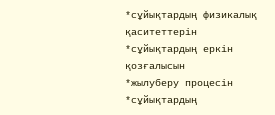*сұйықтардың физикалық қаситеттерін
*сұйықтардың еркін қозғалысын
*жылуберу процесін
*сұйықтардың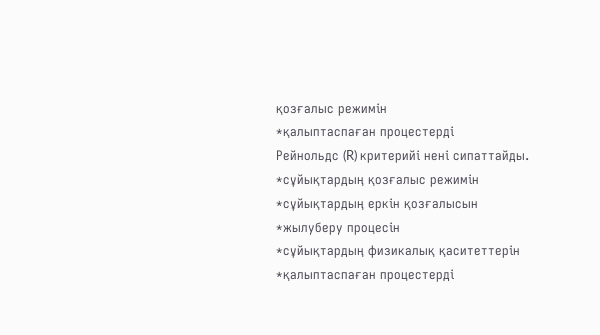қозғалыс режимін
*қалыптаспаған процестерді
Рейнольдс (R) критерийі нені сипаттайды.
*сұйықтардың қозғалыс режимін
*сұйықтардың еркін қозғалысын
*жылуберу процесін
*сұйықтардың физикалық қаситеттерін
*қалыптаспаған процестерді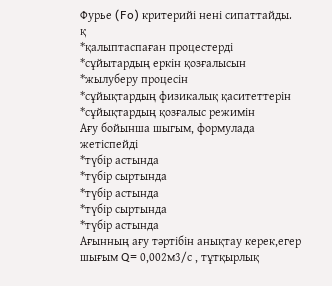Фурье (Fo) критерийі нені сипаттайды.
қ
*қалыптаспаған процестерді
*сұйытардың еркін қозғалысын
*жылуберу процесін
*сұйықтардың физикалық қаситеттерін
*сұйықтардың қозғалыс режимін
Ағу бойынша шыгым, формулада жетіспейді
*түбір астында
*түбір сыртында
*түбір астында
*түбір сыртында
*түбір астында
Ағынның ағу тәртібін анықтау керек,егер шығым Q= 0,002м3/с , тұтқырлық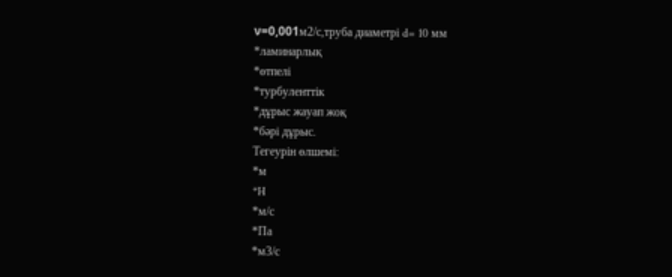ν=0,001м2/с,труба диаметрі d= 10 мм
*ламинарлық
*өтпелі
*турбуленттік
*дұрыс жауап жоқ
*бәрі дұрыс.
Тегеурін өлшемі:
*м
*H
*м/с
*Па
*м3/с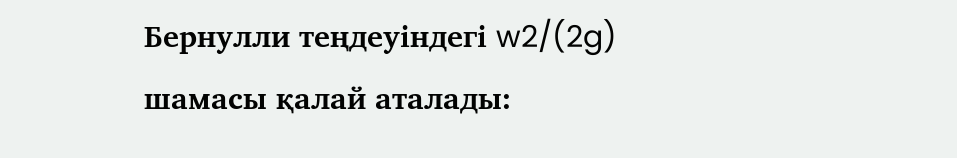Бернулли теңдеуіндегі w2/(2g) шамасы қалай аталады: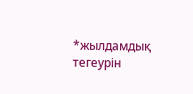*жылдамдық тегеурін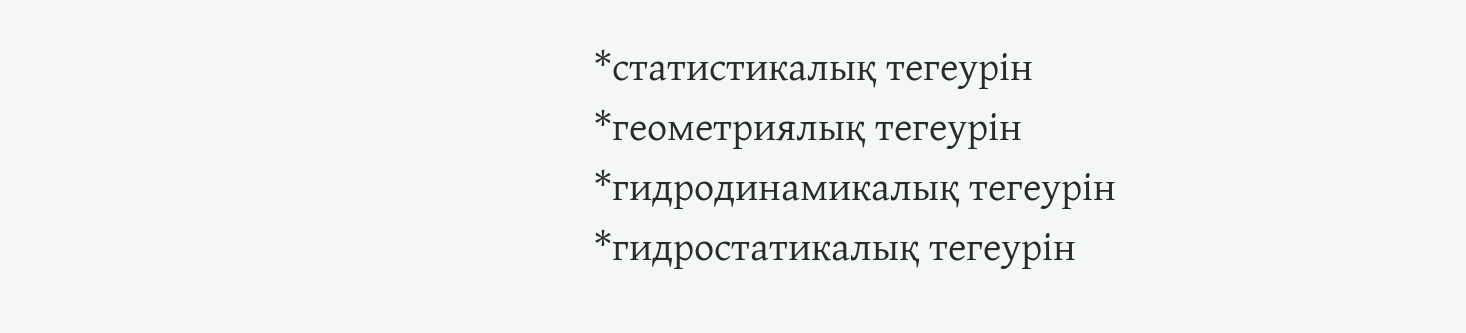*статистикалық тегеурін
*геометриялық тегеурін
*гидродинамикалық тегеурін
*гидростатикалық тегеурін